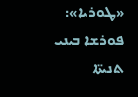«ܛܘܪܝܐ»: ܦܘܪܫܐ ܒܝܢܝ ܬܢܝܬ̈ܐ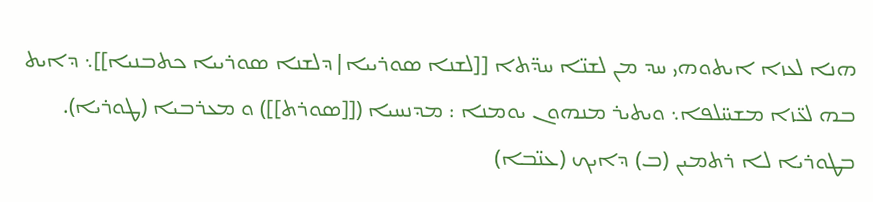ܗܢܐ ܠܥܙܐ ܐܝܬܘܗܝ ܚܕ ܡܢ ܠܫܢ̈ܐ ܚܕ̈ܬܐ [[ܠܫܢܐ ܣܘܪܝܝܐ|ܕܠܫܢܐ ܣܘܪܝܝܐ ܟܬܒܢܝܐ]]܆ ܕܐܝܬ ܒܗ ܠܥ̈ܙܐ ܡܫܚ̈ܠܦܐ܆ ܘܝܬܝܪ ܡܢܗܘܢ ܝܘܡܢܐ : ܡܕܢܚܝܐ ([[ܣܘܪܬ]]) ܘ ܡܥܪܒܝܐ (ܛܘܪܝܐ).
ܒܛܘܪܝܐ ܠܐ ܪܬܡܝܢ (ܒ) ܕܐܝܟ (ܥܢ̈ܒܐ)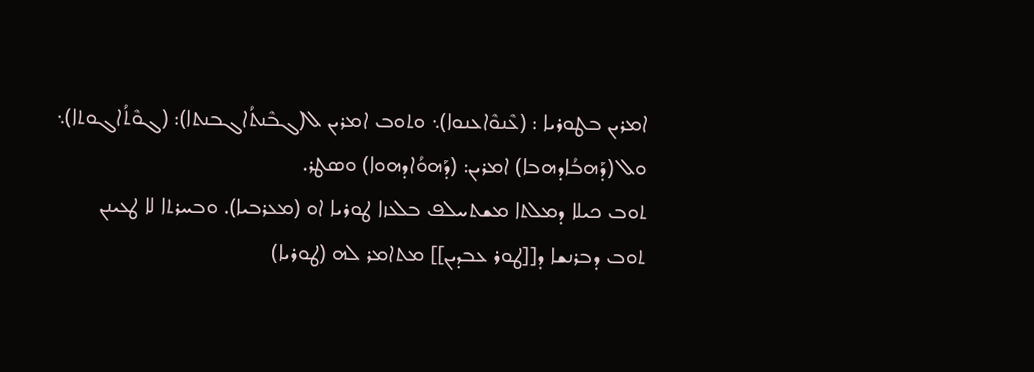ܐܡܪܝܢ ܒܛܘܪܝܐ : (ܥܶܢܘܶܐܥܢܘܐ)܆ ܘܬܘܒ ܐܡܪܝܢ ܠ(ܓܒܶܢܬܳܐܓܒܢܬܐ): (ܓܘܶܬܳܐܓܘܬܐ)܆ ܘܠ (ܕܰܗܒܳܐܕܗܒܐ) ܐܡܪܝܢ: (ܕܰܗܘܳܐܕܗܘܐ) ܘܣܛܪ.
ܬܘܒ ܟܝܠܐ ܕܡܠܬܐ ܡܫܬܚܠܦ ܒܠܥܙܐ ܛܘܪܝܐ ܐܘ (ܡܥܪܒܝܐ). ܘܒܚܪܬܐ ܠܐ ܛܥܝܢܢ ܬܘܒ ܕܒܪܢܫܐ ܕ[[ܛܘܪ ܥܒܕܝܢ]] ܡܬܐܡܪ ܠܗ (ܛܘܪܝܐ)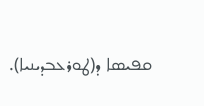ܩܦܝܣܐ ܕ(ܛܘܪܥܒܕܝܢܝܐ).